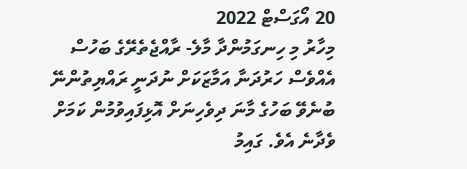20 އޯގަސްޓް 2022
މިހާރު މި ހިނގަމުންދާ މާލެ- ރާއްޖެތެރޭގެ ބަހުސް އެއްވެސް ހަރުދަނާ އަމާޒަކަށް ނުދަނީ ރައްޔިތުންނޭ ބުނެވޭ ބަހުގެ މާނަ ދިވެހިނަށް އޮޅިފައިވުމުން ކަމަށް ވެދާނެ އެވެ. ގައިމު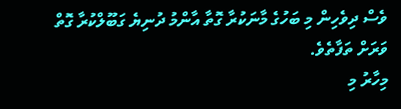ވެސް ދިވެހިން މި ބަހުގެ މާނަކުރާ ގޮތާ އާންމު ދުނިޔެ ގަބޫލްކުރާ ގޮތް ވަރަށް ތަފާތެވެ.
މިހާރު މި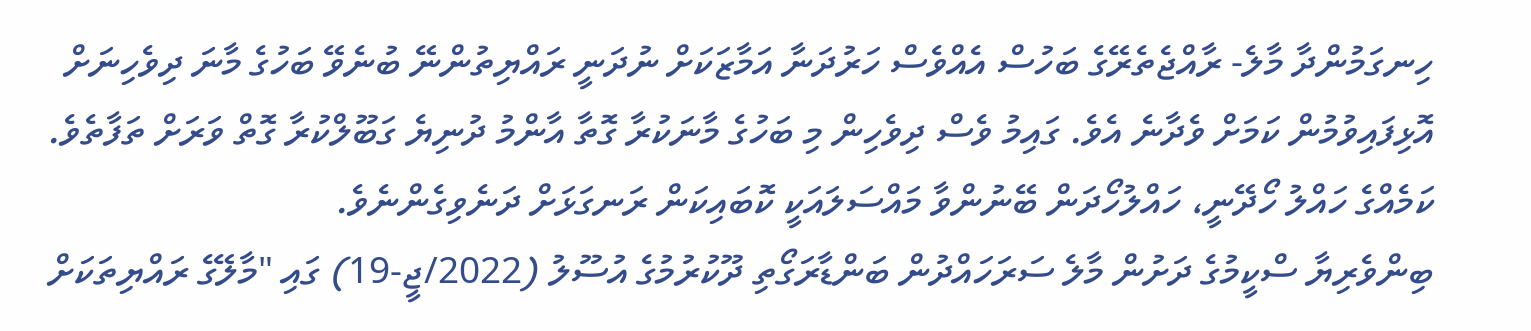ހިނގަމުންދާ މާލެ- ރާއްޖެތެރޭގެ ބަހުސް އެއްވެސް ހަރުދަނާ އަމާޒަކަށް ނުދަނީ ރައްޔިތުންނޭ ބުނެވޭ ބަހުގެ މާނަ ދިވެހިނަށް އޮޅިފައިވުމުން ކަމަށް ވެދާނެ އެވެ. ގައިމު ވެސް ދިވެހިން މި ބަހުގެ މާނަކުރާ ގޮތާ އާންމު ދުނިޔެ ގަބޫލްކުރާ ގޮތް ވަރަށް ތަފާތެވެ.
ކަމެއްގެ ހައްލު ހޯދޭނީ، ހައްލުހޯދަން ބޭނުންވާ މައްސަލައަކީ ކޮބައިކަން ރަނގަޅަށް ދަނެވިގެންނެވެ.
ބިންވެރިޔާ ސްކީމުގެ ދަށުން މާލެ ސަރަހައްދުން ބަންޑާރަގޯތި ދޫކުރުމުގެ އުސޫލު (2022/ޖީ-19) ގައި "މާލޭގެ ރައްޔިތަކަށް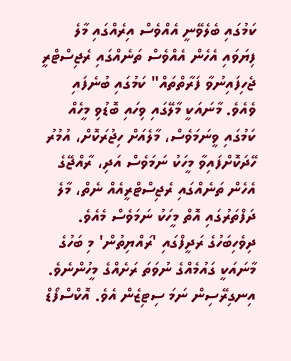ކަމުގައި ބެލެވޭނީ އެއްވެސް އިރެއްގައި މާލެ ފިޔަވައި އެހެން އެއްވެސް ތަނެއްގައި ރެޖިސްޓްރީ ޖެހިފައިނުވާ ފަރާތްތައް" ކަމުގައި ބުނެފައި ވެއެވެ. މާނައަކީ މާލޭގައި ވިހައި ބޮޑުވި މީހެއް ކަމުގައި ވީނަމަވެސް، މާލެއަށް ހިޖުރަކޮށް، އުމުރު ހޭދަކޮށްފައިވާ މީހަކު ނަމަވެސް އަދި، ރާއްޖޭގެ އެހެން ތަނެއްގައި ރެޖިސްޓްރީއެއް ނެތް، މާލެ ދަފްތަރުގައި އޮތް މީހަކު ނަމަވެސް މެއެވެ.
ދިވެހިބަހުގެ ރަދީފްގައި 'ރައްޔިތުން' މި ބަހުގެ މާނައަކީ ގައުމެއްގެ ނުވަތަ ރަށެއްގެ މީހުންނެވެ. އިނގިރޭސިން ނަމަ ސިޓިޒެން އެވެ. އޮކްސްފޯޑް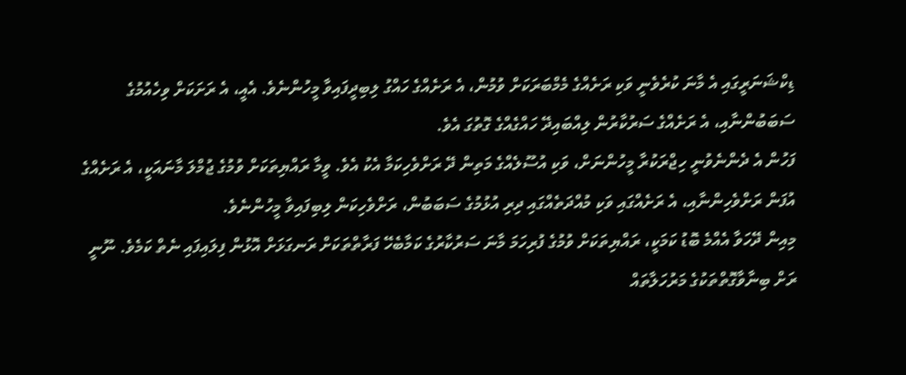ޑިކްޝަނަރީގައި އެ މާނަ ކުރެވެނީ ވަކި ރަށެއްގެ މެމްބަރަކަށް ވުމުން، އެ ރަށެއްގެ ހައްގު ލިބިދީފައިވާ މީހުންނެވެ. އެއީ، އެ ރަށަކަށް ވިހެއުމުގެ ސަބަބުންނާއި، އެ ރަށެއްގެ ސަރުކާރުން ލިއްބައިދޭ ހައްގެއްގެ ގޮތުގަ އެވެ.
ފަހުން އެ ދެންނެވުނީ ހިޖްރަކުރާ މީހުންނަށް، ވަކި އުސޫލެއްގެ މަތިން ދޭ ރަށްވެހިކަމާ އެކު އެވެ. ވީމާ ރައްޔިތަކަށް ވުމުގެ ޖުމްލަ މާނައަކީ، އެ ރަށެއްގެ އުފަން ރަށްވެހިންނާއި، އެ ރަށެއްގައި ވަކި މުއްދަތެއްގައި ދިރި އުޅުމުގެ ސަބަބުން، ރަށްވެހިކަން ލިބިފައިވާ މީހުންނެވެ.
މިއިން ދޭހަވާ އެއްމެ ބޮޑު ކަމަކީ، ރައްޔިތަކަށް ވުމުގެ ފުރިހަމަ މާނަ ސަރުކާރުގެ ކަމާބެހޭ ފަރާތްތަކަށް ރަނގަޅަށް އޮޅުން ފިލައިފައި ނެތް ކަމެވެ. ނޫނީ ރަށް ބިނާވާގޮތްތަކުގެ މަރުހަލާތައް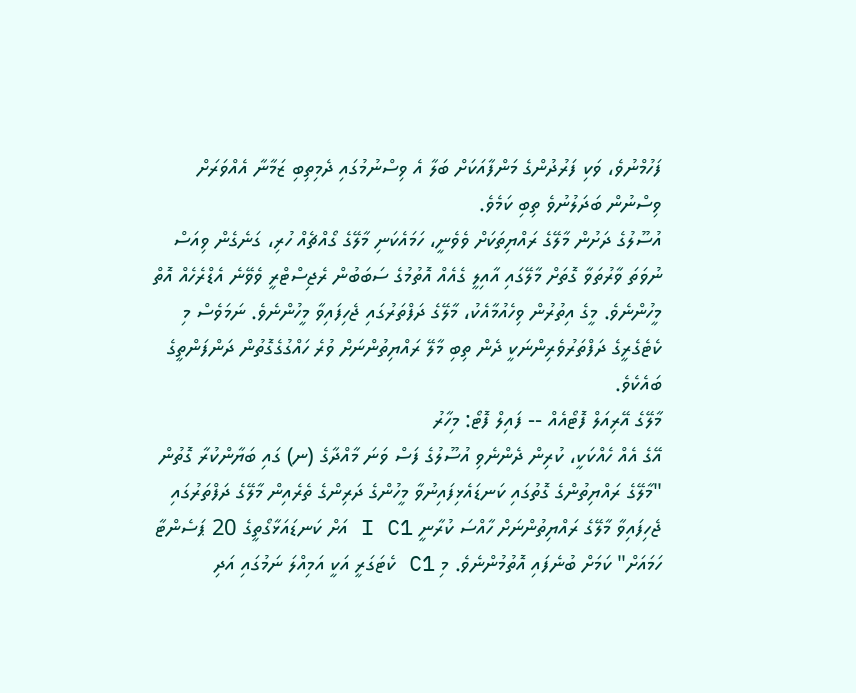ފަހުމްނުވެ، ވަކި ފަރުދުންގެ މަންފާއަކަށް ބަލާ އެ ވިސްނުމުގައި ދެމިތިބި ޒަމާނާ އެއްވަރަށް ވިސްނުން ބަދަލުނުވެ ތިބި ކަމެވެ.
އުސޫލުގެ ދަށުން މާލޭގެ ރައްޔިތަކަށް ވެވެނީ، ހަމައެކަނި މާލޭގެ ގޯއްޗެއް ހުރި، ގަނެގެން ވިއަސް ނުވަތަ ވާރުތަވާ ގޮތަށް މާލޭގައި އާއިލީ ގެއެއް އޮތުމުގެ ސަބަބުން ރެޖިސްޓްރީ ވެވޭނެ އެޑްރެހެއް އޮތް މީހުންނެވެ. މީގެ އިތުރުން ވިހެއުމާއެކު، މާލޭގެ ދަފްތަރުގައި ޖެހިފައިވާ މީހުންނެވެ. ނަމަވެސް މި ކެޓެގެރީގެ ދަފްތަރުވެރިންނަކީ ދެން ތިބި މާލޭ ރައްޔިތުންނަށް ވުރެ ހައްގުގެގޮތުން ދަންފަންތީގެ ބައެކެވެ.
މާލޭގެ އޭރިއަލް ފޮޓޯއެއް -- ފައިލް ފޮޓޯ: މިހާރު
އޭގެ އެއް ހެއްކަކީ، ކުރިން ދެންނެވި އުސޫލުގެ ފަސް ވަނަ މާއްދާގެ (ނ) ގައި ބަޔާންކުރާ ގޮތުން "މާލޭގެ ރައްޔިތުންގެ ގޮތުގައި ކަނޑައެޅިފައިނުވާ މީހުންގެ ދަރިންގެ ތެރެއިން މާލޭގެ ދަފްތަރުގައި ޖެހިފައިވާ މާލޭގެ ރައްޔިތުންނަށް ހާއްސަ ކުރާނީ I C1 އަށް ކަނޑައަޅާގޯތީގެ 20 ޕަސެންޓާ ހަމައަށް" ކަމަށް ބުނެފައި އޮތުމުންނެވެ. މި C1 ކެޓަގަރީ އަކީ އަމިއްލަ ނަމުގައި އަދި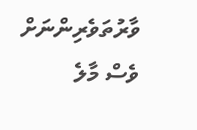ވާރުތަވެރިންނަށް ވެސް މާލެ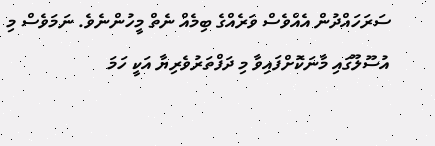ސަރަހައްދުން އެއްވެސް ވަރެއްގެ ބިމެއް ނެތް މީހުންނެވެ. ނަމަވެސް މި އުސޫލޫގައި މާނަކޮށްފައިވާ މި ދަފްތަރުވެރިޔާ އަކީ ހަމަ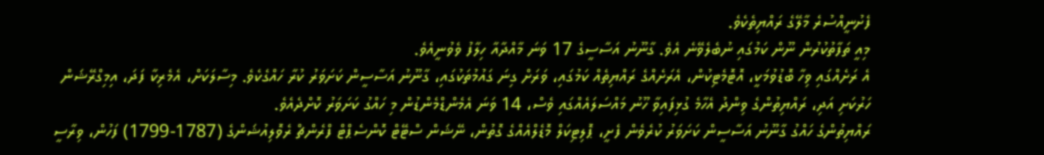ފެށުނީއްސުރެ މާލޭގެ ރައްޔިތެކެވެ.
މިއީ ތަފާތުކުރުން ނޫން ކަމުގައި ނުބެލެވޭނެ އެވެ. ގާނޫނު އަސާސީގެ 17 ވަނަ މާއްދާއާ ހިލާފު ވެވުނީއެވެ.
އެ ރަށެއްގައި ވިހާ ބޮޑުވުމަކީ، އޮޓޮމެޓިކުން، އެރަށެއްގެ ރައްޔިތެއް ކަމުގައި، ވަރަށް ގިނަ ގައުމުތަކުގައި، ގާނޫނު އަސާސީން ކަށަވަރު ކުރާ ހައްގެކެވެ. މިސާލަކަށް، އެމެރިކާ ފަދަ، އިމިގްރޭޝަން ހަރުކަށި އަދި، ރައްޔިތުންގެ ވިންދު އެހާމެ ގުޅިފައިވާ ހޫނު މައްސަލައެއްގައި ވެސް، 14 ވަނަ އެމެންޑްމެންޑުން މި ހައްގު ކަށަވަރު ކޮށްދެއެވެ.
ރައްޔިތުންގެ ހައްގު ގާނޫނު އަސާސީން ކަށަވަރު ކުރެވެން ފެށީ، ޕޮލިޓިކަލް މޮޑެލްއެއްގެ ގޮތުން، ނޭޝަން ސްޓޭޓް ކޮންސެޕްޓް ފްރެންޗް ރެވޮލިއުޝަންގެ (1787-1799) ފަހުން، ވިރާސީ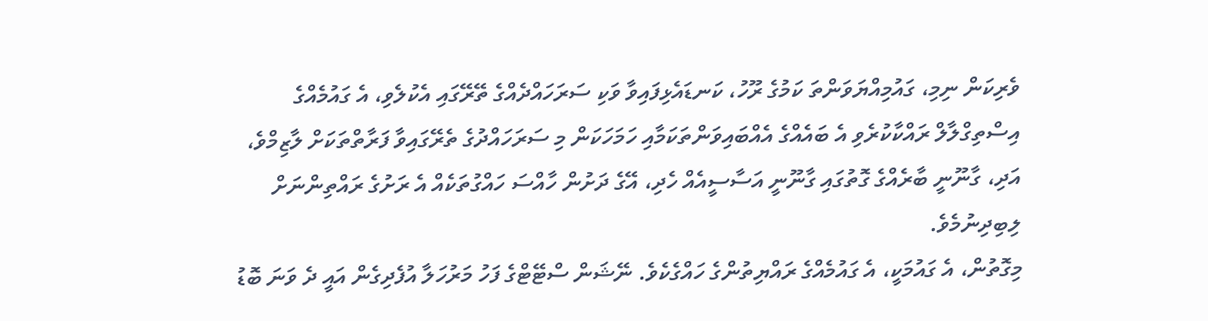ވެރިކަން ނިމި، ގައުމިއްޔަވަންތަ ކަމުގެ ރޫހު، ކަނޑައެޅިފައިވާ ވަކި ސަރަހައްދެއްގެ ތޭރޭގައި އެކުލެވި، އެ ގައުމެއްގެ އިސްތިގްލާލް ރައްކާކުރެވި އެ ބައެއްގެ އެއްބައިވަންތަކަމާއި ހަމަހަކަން މި ސަރަހައްދުގެ ތެރޭގައިވާ ފަރާތްތަކަށް ލާޒިމްވެ، އަދި، ގާނޫނީ ބާރެއްގެ ގޮތުގައި ގާނޫނީ އަސާސީއެއް ހެދި، އޭގެ ދަށުން ހާއްސަ ހައްގުތަކެއް އެ ރަށުގެ ރައްތިންނަށް ލިބިދިނުމެވެ.
މިގޮތުން، އެ ގައުމަކީ، އެ ގައުމެއްގެ ރައްޔިތުންގެ ހައްގެކެވެ. ނޭޝަން ސްޓޭޓްގެ ފަހު މަރުހަލާ އުފެދިގެން އައީ ދެ ވަނަ ބޮޑު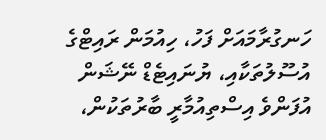ހަނގުރާމައަށް ފަހު، ހިއުމަން ރައިޓްގެ އުސޫލުތަކާއި، ޔުނައިޓެޑް ނޭޝަން އުފަންވެ އިސްތިއުމާރީ ބާރުތަކުން،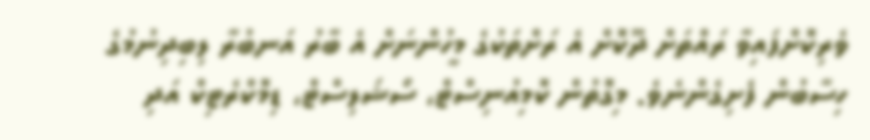ވެރިކޮށްފައިވާ ރައްތަށް ދޫކޮށް އެ ރަށްތަކުގެ މީހުންނަށް އެ ބާރު އަނބުރާ ލިބިދިނުމުގެ ހިސާބުން ފެށިގެންނެވެ. މިގޮތުން ކޮމިއުނިސްޓް، ސޯޝަލިސްޓް، ޑިމޮކްރެޓިކް އަދި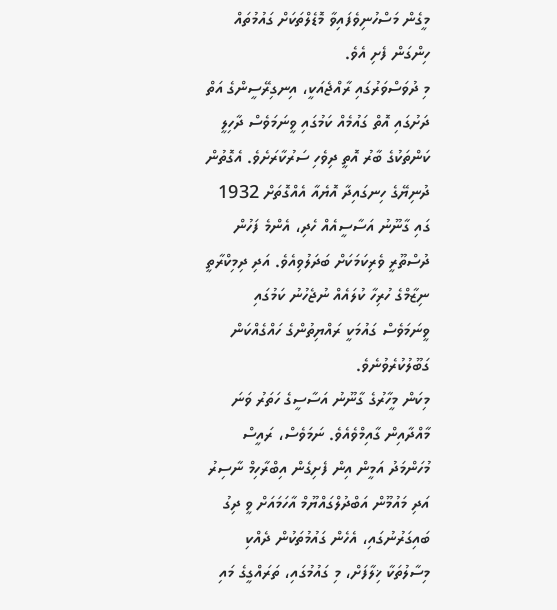މީގެން މަސްހުނިވެފައިވާ މޮޑެލްތަކަށް ގައުމުތައް ހިންގަން ފެށި އެވެ.
މި ދުވަސްވަރުގައި ރާއްޖެއަކީ، އިނގިރޭސީންގެ އަތް ދަށުގައި އޮތް ގައުމެއް ކަމުގައި ވީނަމަވެސް ދާހިލީ ކަންތަކުގެ ބާރު އޮތީ ދިވެހި ސަރުކާރަށެވެ. އެގޮތުން ދުނިޔޭގެ ހިނގައިދާ އޮޔެއާ އެއްގޮތަށް 1932 ގައި ގާނޫނު އަސާސީއެއް ހެދި، އެންމެ ފަހުން ދުސްތޫރީ ވެރިކަމަކަށް ބަދަލުވިއެވެ. އަދި ދިމިކްރާތީ ނިޒާމްގެ ހުރިހާ ކުލައެއް ނުޖެހުނު ކަމުގައި ވީނަމަވެސް ގައުމަކީ ރައްޔިތުންގެ ހައްގެއްކަން ގަބޫލުކުރެވުނެވެ.
މިކަން މީހާރުގެ ގާނޫނު އަސާސީގެ ހަތަރު ވަނަ މާއްދާއިން ގާއިމްވެއެވެ. ނަމަވެސް، ރައީސް މުހަންމަދު އަމީން އިން ފެށިގެން އިބްރާހިމް ނާސިރު އަދި މައުމޫން އަބްދުލްގައްޔޫމް އާހަމައަށް ވީ ދިގު ބައިގަރުނުގައި، އެހެން ގައުމުތަކުން ދެއްކި މިސާލުތަކާ ޚިލާފަށް، މި ގައުމުގައި، ތަރައްގީގެ މައި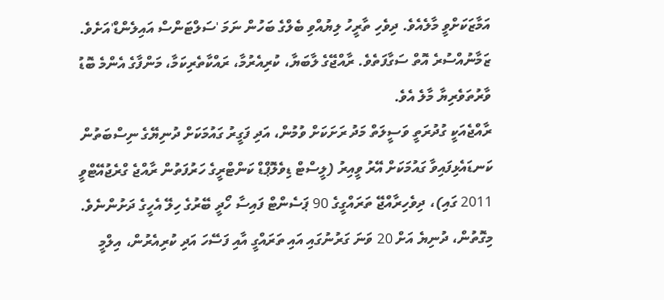އަމާޒަކަށްވީ މާލެއެވެ. ދިވެހި ތާރީހު ލިޔުއްވި ބެލްގެ ބަހުން ނަމަ 'ސަލްޓަންސް އައިލެންޑް'އަށެވެ. ޒަމާނުއްސުރެ އޮތް ސަގާފަތެވެ. ރާއްޖޭގެ ލާބަޔާ، ކުރިއެރުމާ، ރައްކާތެރިކަމާ، މަންފާގެ އެންމެ ބޮޑު ވާރުތަވެރިޔާ މާލެ އެވެ.
ރާއްޖެއަކީ ގުދުރަތީ ވަސީލަތް މަދު ރަށަކަށް ވުމުން، އަދި ފަގީރު ގައުމަކަށް ދުނިޔޭގެ ނިސްބަތުން ކަނޑައެޅިފައިވާ ގައުމަކަށް އޭރު ވީއިރު (ލީސްޓް ޑިވެލޮޕްޑް ކަންޓްރީގެ ހަރުފަތުން ރާއްޖެ ގްރެޖުއޭޓްވީ 2011 ގައި)، ދިވެހިރާއްޖޭ ތަރައްގީގެ 90 ޕަސެންޓް ފައިސާ ހޯދީ ބޭރުގެ ހިލޭ އެހީގެ ދަށުންނެވެ. މިގޮތުން، ދުނިޔެ އަށް 20 ވަނަ ގަރުނުގައި އައި ތަރައްގީ އާއި ފަސޭހަ އަދި ކުރިއެރުން، އިލްމީ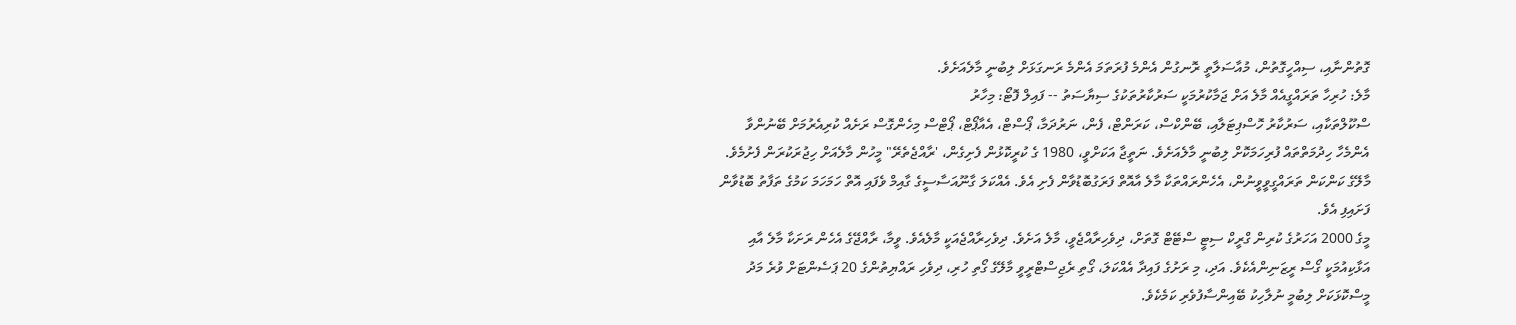ގޮތުންނާއި، ސިއްހީގޮތުން، މުއާސަލާތީ ރޮނގުން އެންމެ ފުރަތަމަ އެންމެ ރަނގަޅަށް ލިބުނީ މާލެއަށެވެ.
މާލެ: ހުރިހާ ތަރައްގީއެއް މާލެ އަށް ޖަމާކުރުމަކީ ސަރުކާރުތަކުގެ ސިޔާސަތު -- ފައިލް ފޮޓޯ: މިހާރު
ސްކޫލްތަކާއި، ސަރުކާރު ހޮސްޕިޓަލާއި، ބޭންކްސް، ކަރަންޓް، ފެން، ނަރުދަމާ، ޕޯސްޓް، އެއާޕޯޓް، ޕޯޓްސް މިހެންގޮސް ރަށެއް ކުރިއެރުމަށް ބޭނުންވާ އެންމެހާ ހިދުމަތްތައް ފުރިހަމަކޮށް ލިބުނީ މާލެއަށެވެ. ނަތީޖާ އަކަށްވީ، 1980 ގެ ކުރީކޮޅުން ފެށިގެން، 'ރާއްޖެތެރޭ" މީހުން މާލެއަށް ހިޖުރަކުރަން ފެށުމެވެ. މާލޭގެ ކަންކަން ތަރައްގީވީވީނުން، އެހެންރައްތަކާ މާލެ އާއޮތް ފަރަގުބޮޑުވާން ފެށި އެވެ. އެއްކަލަ ގާނޫއަސާސީގެ ގާއިމް ވެފައި އޮތް ހަމަހަމަ ކަމުގެ ތަފާތު ބޮޑުވާން ފަށައިފި އެވެ.
މީގެ 2000 އަހަރުގެ ކުރިން ގްރީކް ސިޓީ ސްޓޭޓް ގޮތަށް، ދިވެހިރާއްޖެވީ، މާލެ އަށެވެ. ދިވެހިރާއްޖެއަކީ މާލެއެވެ. ވީމާ، ރާއްޖޭގެ އެހެން ރަށަކާ މާލެ އާއި އަޅާކިއުމަކީ ގޯސް ރީޒަނިންއެކެވެ. އަދި، މި ރަށުގެ ފައިދާ އެއްކަލަ، ގޯތި ރެޖިސްޓްރީވީ މާލޭގެ ގޯތި ހުރި، ދިވެހި ރައްޔިތުންގެ 20 ޕަސެންޓަށް ވުރެ މަދު މީސްކޮޅަކަށް ލިބުމީ ނުލާހިކު ބޭއިންސާފުވެރި ކަމެކެވެ.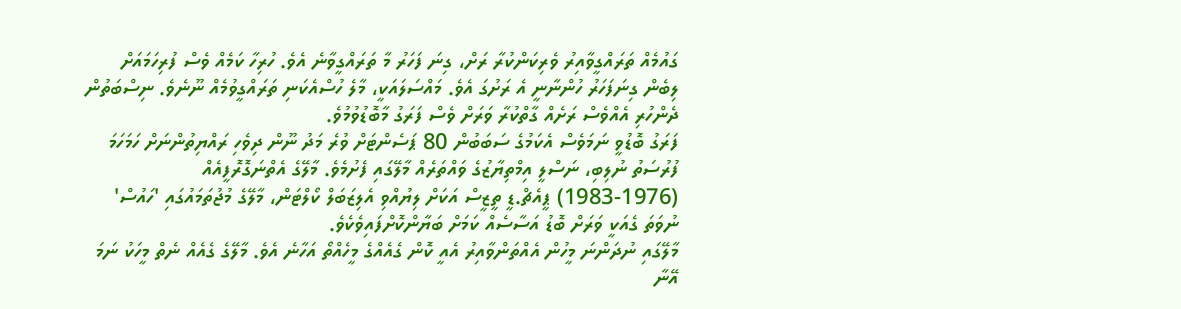ގައުމެއް ތަރައްގީވާއިރު ވެރިކަންކުރާ ރަށް، ގިނަ ފަހަރު މާ ތަރައްގީވާނެ އެވެ. ހުރިހާ ކަމެއް ވެސް ފުރިހަމައަށް ލިބެން ގިނަފަހަރު ހުންނާނީ އެ ރަށުގަ އެވެ. މައްސަލައަކީ، މާލެ ހުސްއެކަނި ތަރައްގީވުމެއް ނޫނެވެ. ނިސްބަތުން ދެންހުރި އެއްވެސް ރަށެއް ގާތްކުރާ ވަރަށް ވެސް ފަރަގު މާބޮޑުވުމުވެ.
ފަރަގު ބޮޑުވީ ނަމަވެސް އެކަމުގެ ސަބަބުން 80 ޕަސެންޓަށް ވުރެ މަދު ނޫން ދިވެހި ރައްޔިތުންނަށް ހަމަހަމަ ފުރުސަތު ނުލިބި، ނަސްލީ އިމްތިޔާޒުގެ ވައްތަރެއް މާލޭގައި ފެށުމެވެ. މާލޭގެ އެތްނަގޮރޮފީއެއް (1976-1983) ޕީއެޗް.ޑީ ތީޒީސް އަކަށް ލިޔުއްވި އެލިޒަބަލް ކޯލްޓަން، މާލޭގެ މުޖުތަމައުގައި 'ހައުސް' ނުވަތަ ގެއަކީ ވަރަށް ބޮޑު އަސާސެއް ކަމަށް ބަޔާންކޮށްފައިވެކެވެ.
މާލޭގައި ނުދަންނަ މީހުން އެއްތަންވާއިރު އެއީ ކޮން ގެއެއްގެ މީހެއްތޯ އަހާނެ އެވެ. މާލޭގެ ގެއެއް ނެތް މީހަކު ނަމަ އޭނާ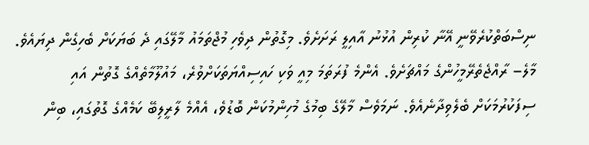ނިސްބަތްކުރެވޭނީ އޭނާ ކުރިން އުޅުނު އާއިލީ ރަށަށެވެ. މިގޮތުން ދިވެހި މުޖްތަމައު މާލޭގައި ދެ ބަޔަކަށް ބެހިގެން ދިޔައެވެ. މާލެ– ރާއްޖެތެރޭމީހުންގެ މައްޗަށެވެ. އެންމެ ފުރަތަމަ މިއީ ވަކި ހައިސިއްޔަތަކަށްވުރެ، މައުލޫމާތެއްގެ ގޮތުން އައި ސިފަކުރުމަކަށް ބެލެވިދާނެއެވެ. ނަމަވެސް މާލޭގެ ބިމުގެ މުހިންމުކަން ބޮޑުވެ، އެއްމެ ލާރީލިބޭ ކަމެއްގެ ގޮތުގައި، ބިން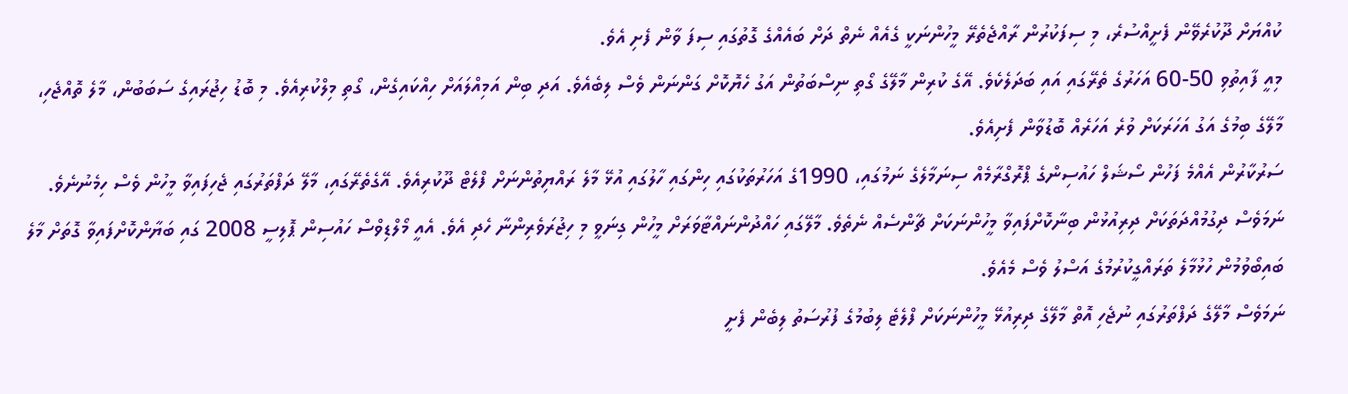ކުއްޔަށް ދޫކުރެވޭން ފެށީއްސުރެ، މި ސިފަކުރުން ރާއްޖެތެރޭ މީހުންނަކީ ގެއެއް ނެތް ދަށް ބައެއްގެ ގޮތުގައި ސިފަ ވާން ފެށި އެވެ.
މިއީ ފާއިތުވި 50-60 އަހަރުގެ ތެރޭގައި އައި ބަދަލެކެވެ. އޭގެ ކުރިން މާލޭގެ ގޯތި ނިސްބަތުން އަގު ހެޔޮކޮށް ގަންނަން ވެސް ލިބެއެވެ. އަދި ބިން އަމިއްލައަށް ހިއްކައިގެން، ގޯތި މިލްކުރިއެވެ. މި ބޮޑު ހިޖުރައިގެ ސަބަބުން، މާލެ ތޮއްޖެހި، މާލޭގެ ބިމުގެ އަގު އަހަރަކަށް ވުރެ އަހަރެއް ބޮޑުވާން ފެށިއެވެ.
ސަރުކާރުން އެއްމެ ފަހުން ސޯޝަލް ހައުސިންގެ ޕްރޮގްރާމެއް ސިނަމާލެގެ ނަމުގައި، 1990ގެ އަހަރުތަކުގައި ހިންގައި ހާލުގައި އުޅޭ މާލެ ރައްޔިތުންނަށް ފްލެޓް ދޫކުރިއެވެ. އޭގެތެރޭގައި، މާލޭ ދަފްތަރުގައި ޖެހިފައިވާ މީހުން ވެސް ހިމެނުނެވެ. ނަމަވެސް ދިގުމުއްދަތަކަށް ދިރިއުޅުން ބިނާކޮށްފައިވާ މީހުންނަކަށް ޗާންސެއް ނެތެވެ. މާލޭގައި ހައްދުންނައްޓާވަރަށް މީހުން ގިނަވީ މި ހިޖުރަވެރިންނާ ހެދި އެވެ. އެއީ މޯލްޑިވްސް ހައުސިން ޕޮލިސީ 2008 ގައި ބަޔާންކޮށްފައިވާ ގޮތަށް މާލެ ބައިބޯވުމުން ހުޅުމާލެ ތަރައްގީކުރުމުގެ އަސްލު ވެސް މެއެވެ.
ނަމަވެސް މާލޭގެ ދަފްތަރުގައި ނުޖެހި އޮތް މާލޭގެ ދިރިއުޅޭ މީހުންނަކަށް ފްލެޓެ ލިބުމުގެ ފުރުސަތު ލިބެން ފެށީ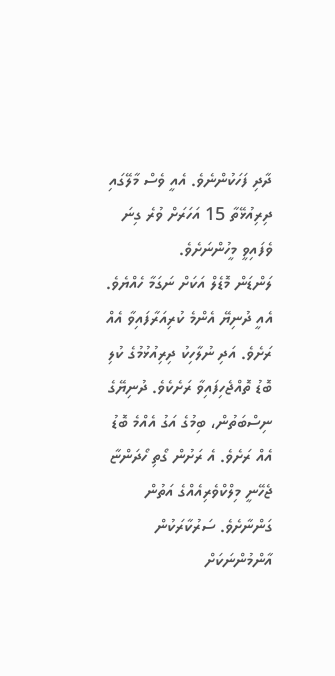ދާދި ފަހަކުންނެވެ. އެއީ ވެސް މާލޭގައި ދިރިއުޅޭތާ 15 އަހަރަށް ވުރެ ގިނަ ވެފައިވީ މީހުންނަށެވެ.
ލަންޑަން މޮޑެލް އަކަށް ނަގަމާ ހެއްޔެވެ. އެއީ ދުނިޔޭ އެންމެ ކުރިއަރާފައިވާ އެއް ރަށެވެ. އަދި ނުލާހިކު ދިރިއުޅުމުގެ ކުލި ބޮޑު ތޮއްޖެހިފައިވާ ރަށެކެވެ. ދުނިޔޭގެ ނިސްބަތުން، ބިމުގެ އަގު އެއްމެ ބޮޑު އެއް ރަށެވެ. އެ ރަށުން ގޯތި ހޯދަންޏާ ޖެހޭނީ މިލްކްވެރިއެއްގެ އަތުން ގަންނާށެވެ. ސަރުކާރަކުން އާންމުންނަކަށް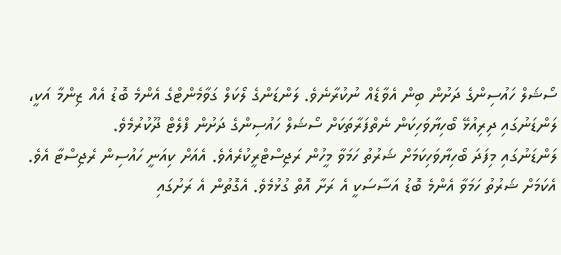ސޯޝަލް ހައުސިންގެ ދަށުން ބިން އެވާޑެއް ނުކުރާނެވެ. ލަންޑަންގެ ލޯކަލް ގަވާމެންޓްގެ އެންމެ ބޮޑު އެއް ޒިންމާ އަކީ، ލަންޑަނުގައި ދިރިއުޅޭ ބޯހިޔާވަހިކަން ނެތްފަރާތަކަށް ސޯޝަލް ހައުސިންގެ ދަށުން ފްލެޓް ދޫކުރުމެވެ.
ލަންޑަނުގައި މިފަދަ ބޯހިޔާވަހިކަމަށް ޝަރުތު ހަމަވާ މީހުން ރަޖިސްޓްރީކުރެއެވެ. އެއަށް ކިއަނީ ހައުސިން ރެޖިސްޓާ އެވެ. އެކަމަށް ޝަރުތު ހަމަވާ އެންމެ ބޮޑު އަސާސަކީ އެ ރަށާ އޮތް ގުޅުމެވެ. އެގޮތުން އެ ރަށުގައި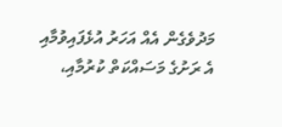މަދުވެގެން އެއް އަހަރު އުޅެފައިވުމާއި އެ ރަށުގެ މަސައްކަތް ކުރުމާއި،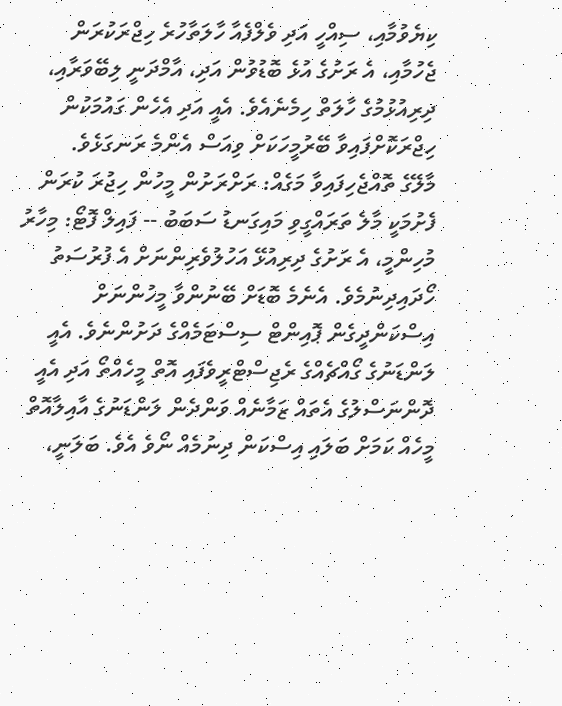ކިޔެވުމާއި، ސިއްހީ އަދި ވެލްފެއާ ހާލަތާހުރެ ހިޖްރަކުރަން ޖެހުމާއި، އެ ރަށުގެ އުޅެ ބޮޑުވުން އަދި، އާމްދަނީ ލިބޭވަރާއި، ދިރިއުޅުމުގެ ހާލަތް ހިމެނެއެވެ. އެއީ އަދި އެހެން ގައުމަކުން ހިޖްރަކޮށްފައިވާ ބޭރުމީހަކަށް ވިއަސް އެންމެ ރަނގަޅެވެ.
މާލޭގެ ތޮއްޖެހިފައިވާ މަގެއް: ރަށްރަށުން މީހުން ހިޖުރަ ކުރަން ފެށުމަކީ މާލެ ތަރައްގީވި މައިގަނޑު ސަބަބު -- ފައިލް ފޮޓޯ: މިހާރު
މުހިންމީ، އެ ރަށުގެ ދިރިއުޅޭ އަހުލުވެރިންނަށް އެ ފުރުސަތު ހޯދައިދިނުމެވެ. އެނެމެ ބޮޑަށް ބޭނުންވާ މީހުންނަށް އިސްކަންދީގެން ޕޮއިންޓް ސިސްޓަމެއްގެ ދަށުންނެވެ. އެއީ ލަންޑަނުގެ ގޯއްޗެއްގެ ރެޖިސްޓްރީވެފައި އޮތް މީހެއްތޯ އަދި އެއީ ދޮންނަސްލުގެ އެތައް ޒަމާނެއް ވަންދެން ލަންޑަނުގެ އާއިލާއޮތް މީހެއް ކަމަށް ބަލައި އިސްކަން ދިނުމެއް ނޯވެ އެވެ. ބަލަނީ،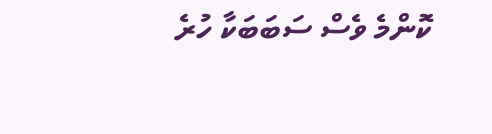ކޮންމެ ވެސް ސަބަބަކާ ހުރެ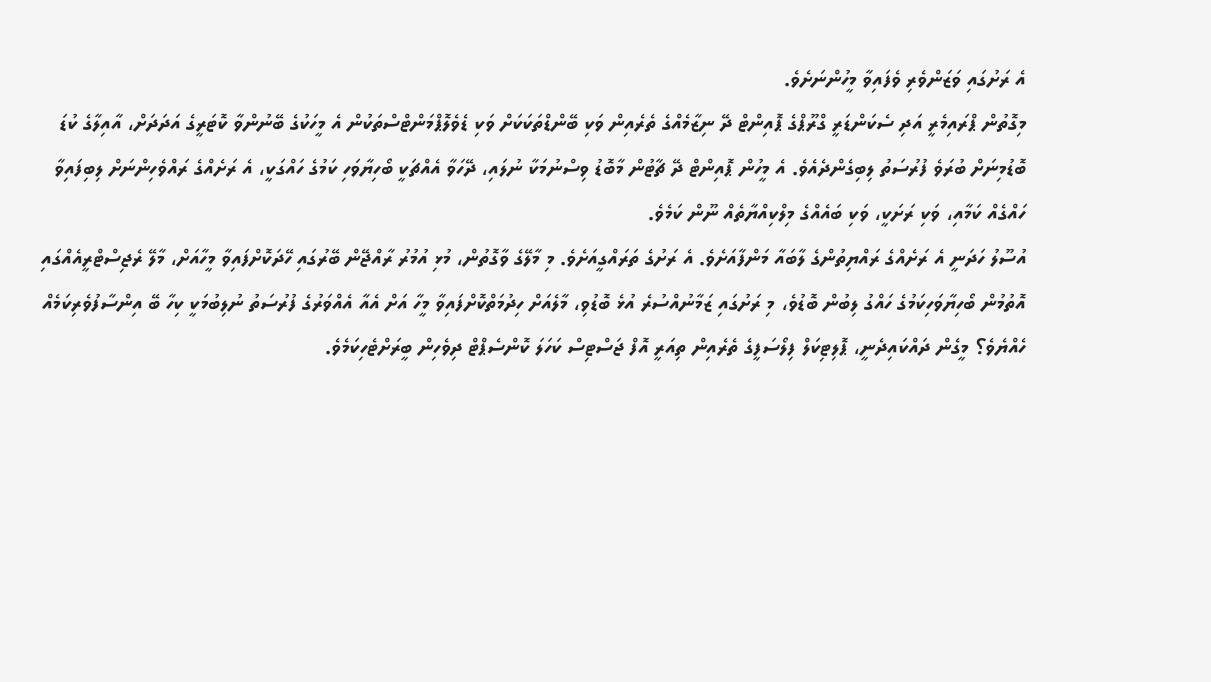އެ ރަށުގައި ވަޒަންވެރި ވެފައިވާ މީހުންނަށެވެ.
މިގޮތުން ޕްރައިމެރީ އަދި ސެކަންޑަރީ ގްރޫޕްގެ ޕޮއިންޓް ދޭ ނިޒާމެއްގެ ތެރެއިން ވަކި ބޭންޑްތަކަކަށް ވަކި ޑެވެލޮޕްމަންޓްސްތަކުން އެ މީހަކުގެ ބޭނުންވާ ކޮޓަރީގެ އަދަދަށް، އާއިލާގެ ކުޑަ ބޮޑުމިނަށް ބުރަވެ ފުރުސަތު ލިބިގެންދެއެވެ. އެ މީހުން ޕޮއިންޓް ދޭ ޗާޓުން މާބޮޑު ވިސްނުމަކާ ނުލައި، ދޭހަވާ އެއްޗަކީ ބޯހިޔާވަހި ކަމުގެ ހައްގަކީ، އެ ރަށެއްގެ ރައްވެހިންނަށް ލިބިފައިވާ ހައްގެއް ކަމާއި، ވަކި ރަށަކީ، ވަކި ބައެއްގެ މިލްކިއްޔާތެއް ނޫން ކަމެވެ.
އުސޫލު ހަދަނީ އެ ރަށެއްގެ ރައްޔިތުންގެ ލާބައާ މަންފާއަށެވެ. އެ ރަށުގެ ތަރައްގީއަށެވެ. މި މާލޭގެ ވާގޮތުން، މުޅި އުމުރު ރާއްޖޭން ބޭރުގައި ހޭދަކޮށްފައިވާ މީހާއަށް، މާލޭ ރެޖިސްޓްރީއެއްގައި އޮތުމުން ބޯހިޔާވަހިކަމުގެ ހައްގު ލިބުން ބޮޑުވެ، މި ރަށުގައި ޒަމާނުއްސުރެ އުޅެ ބޮޑުވި، މާލެއަށް ހިދުމަތްކޮށްފައިވާ މީހާ އަށް އެއާ އެއްވަރުގެ ފުރުސަތު ނުލިބުމަކީ ކިހާ ބޭ އިންސާފުވެރިކަމެއް ހެއްޔެވެ؟ މީގެން ދައްކައިދެނީ، ޕޮލިޓިކަލް ފިލޯސަފީގެ ތެރެއިން ތިއަރީ އޮފް ޖަސްޓިސް ކަހަލަ ކޮންސެޕްޓް ދިވެހިން ބީރަށްޓެހިކަމެވެ.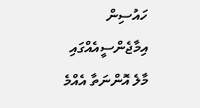ހައުސިން އިމާޖެންސީއެއްގައި މާލެ އޮންނަތާ އެއްމެ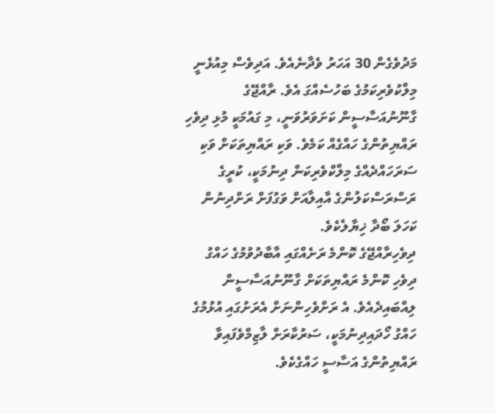މަދުވެގެން 30 އަހަރު ވެދާނެއެވެ. އަދިވެސް މިއުޅެނީ މިލްކުވެރިކަމުގެ ބަހުސެއްގަ އެވެ. ރާއްޖޭގެ ގާނޫނުއަސާސީން ކަށަވަރުވަނީ، މި ގައުމަކީ މުޅި ދިވެހި ރައްޔިތުންގެ ހައްގެއް ކަމެވެ. ވަކި ރައްޔިތަކަށް ވަކި ސަރަހައްދެއްގެ މިލްކްވެރިކަން ދިނުމަކީ، ކުރީގެ ރަސްރަސްކަލުންގެ އާއިލާއަށް ވަގުފަށް ރަށްދިނުން ކަހަލަ ބޯދާ ޚިޔާލެކެވެ.
ދިވެހިރާއްޖޭގެ ކޮންމެ ރަށެއްގައި އާބާދުވުމުގެ ހައްގު ދިވެހި ކޮންމެ ރައްޔިތަކަށް ގާނޫނުއަސާސީން ލިއްބައިދެއެވެ. އެ ރަށްވެހިންނަށް އެރަށުގައި އުޅުމުގެ ހައްގު ހޯދައިދިނުމަކީ، ސަރުކާރަށް ލާޒިމްވެފައިވާ ރައްޔިތުންގެ އަސާސީ ހައްގެކެވެ.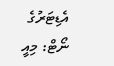އެޑިޓަރުގެ ނޯޓް: މިއީ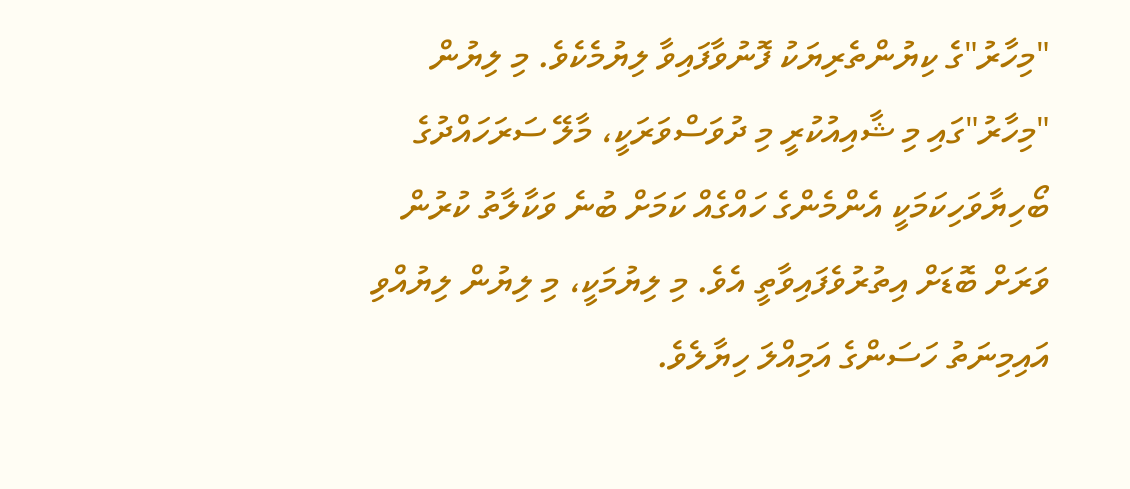"މިހާރު"ގެ ކިޔުންތެރިޔަކު ފޮނުވާފައިވާ ލިޔުމެކެވެ. މި ލިޔުން "މިހާރު"ގައި މި ޝާއިއުކުރީ މި ދުވަސްވަރަކީ، މާލޭ ސަރަހައްދުގެ ބޯހިޔާވަހިކަމަކީ އެންމެންގެ ހައްގެއް ކަމަށް ބުނެ ވަކާލާތު ކުރުން ވަރަށް ބޮޑަށް އިތުރުވެފައިވާތީ އެވެ. މި ލިޔުމަކީ، މި ލިޔުން ލިޔުއްވި އައިމިނަތު ހަސަންގެ އަމިއްލަ ހިޔާލެވެ.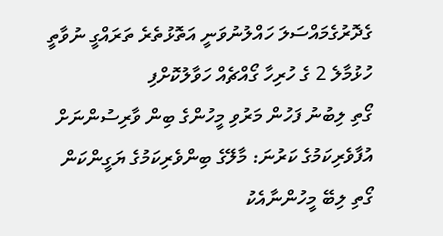ގެދޮރުގެމައްސަލަ ހައްލުނުވަނީ އަތޮޅުތެރެ ތަރައްގީ ނުވާތީ
ހުޅުމާލެ 2 ގެ ހުރިހާ ގޯއްޗެއް ހަވާލުކޮށްފި
ގޯތި ލިބުނު ފަހުން މަރުވި މީހުންގެ ބިން ވާރިސުންނަށް
އުފާވެރިކަމުގެ ކަރުނަ: މާލޭގެ ބިންވެރިކަމުގެ ޔަގީންކަން
ގޯތި ލިބޭ މީހުންނާއެކު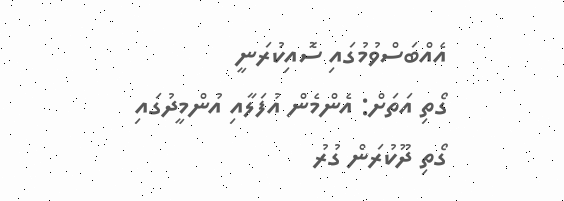އެއްބަސްވުމުގައި ސޮއިކުރަނީ
ގޯތި އަތަށް: އެންމެން އުފަލާއި އުންމީދުގައި
ގޯތި ދޫކުރަން ގުރު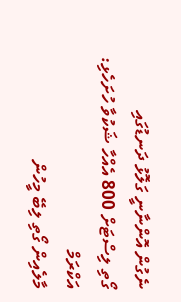ނެގުން އޮންނާނީ ގަލޮޅު ދަނޑުގައި
ގޯތި ލިސްޓަށް 800 އެއްހާ ޝަކުވާ ހުށަހެޅި: އަކްރަމް
މާލެއިން ގޯތި ލިބޭ މީހުން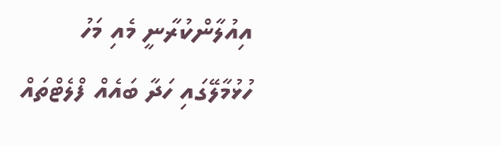އިއުލާންކުރާނީ މެއި މަހު
ހުޅުމާލޭގައި ހަދާ ބައެއް ފްލެޓްތައް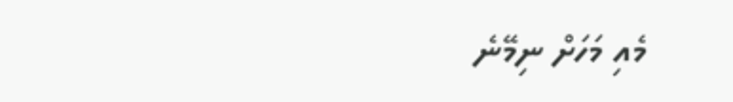މެއި މަހަށް ނިމޭނެ